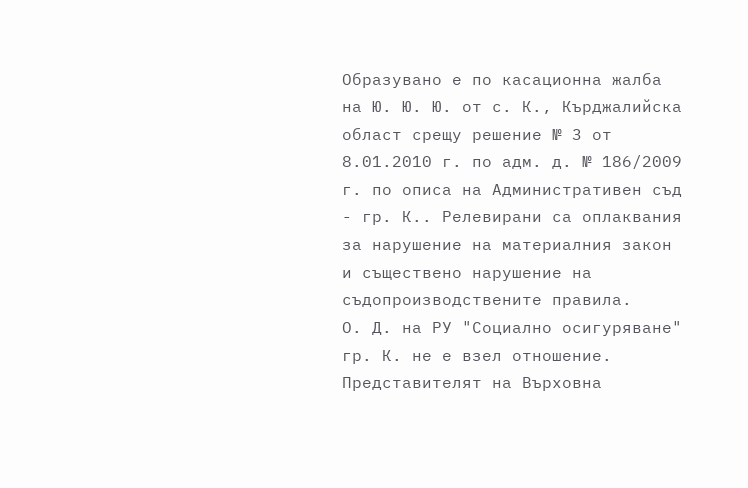Образувано е по касационна жалба на Ю. Ю. Ю. от с. К., Кърджалийска област срещу решение № 3 от 8.01.2010 г. по адм. д. № 186/2009 г. по описа на Административен съд - гр. К.. Релевирани са оплаквания за нарушение на материалния закон и съществено нарушение на съдопроизводствените правила.
О. Д. на РУ "Социално осигуряване" гр. К. не е взел отношение.
Представителят на Върховна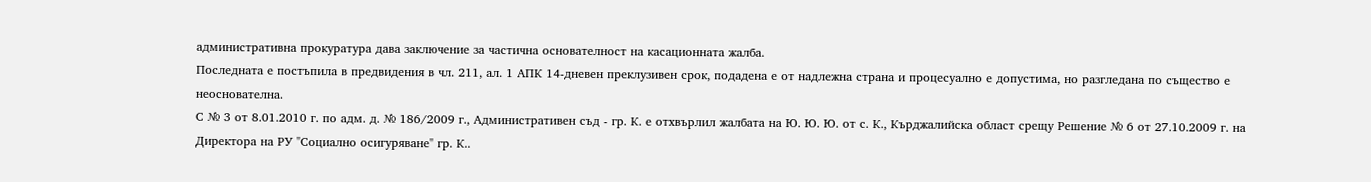административна прокуратура дава заключение за частична основателност на касационната жалба.
Последната е постъпила в предвидения в чл. 211, ал. 1 АПК 14-дневен преклузивен срок, подадена е от надлежна страна и процесуално е допустима, но разгледана по същество е неоснователна.
С № 3 от 8.01.2010 г. по адм. д. № 186/2009 г., Административен съд - гр. К. е отхвърлил жалбата на Ю. Ю. Ю. от с. К., Кърджалийска област срещу Решение № 6 от 27.10.2009 г. на Директора на РУ "Социално осигуряване" гр. К..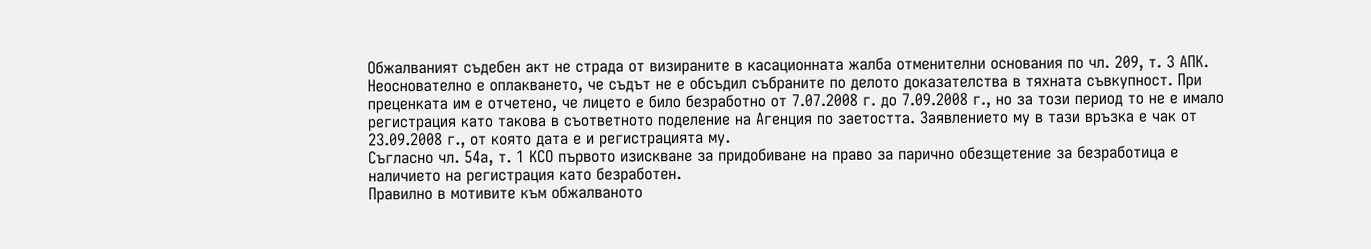Обжалваният съдебен акт не страда от визираните в касационната жалба отменителни основания по чл. 209, т. 3 АПК.
Неоснователно е оплакването, че съдът не е обсъдил събраните по делото доказателства в тяхната съвкупност. При преценката им е отчетено, че лицето е било безработно от 7.07.2008 г. до 7.09.2008 г., но за този период то не е имало регистрация като такова в съответното поделение на Агенция по заетостта. Заявлението му в тази връзка е чак от 23.09.2008 г., от която дата е и регистрацията му.
Съгласно чл. 54а, т. 1 КСО първото изискване за придобиване на право за парично обезщетение за безработица е наличието на регистрация като безработен.
Правилно в мотивите към обжалваното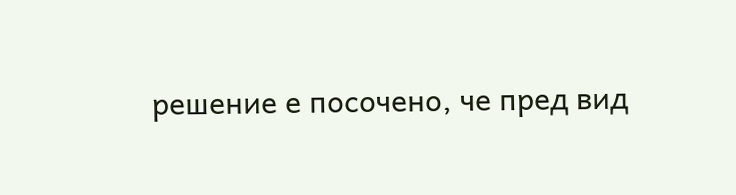решение е посочено, че пред вид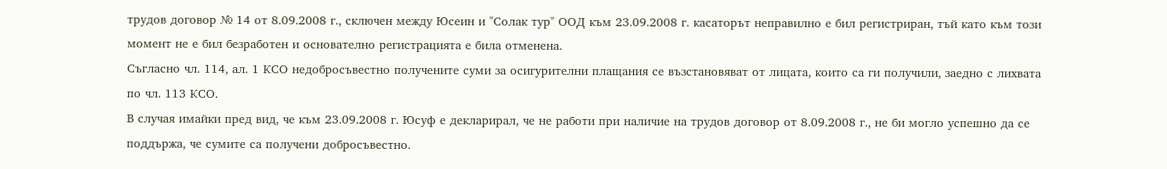трудов договор № 14 от 8.09.2008 г., сключен между Юсеин и "Солак тур" ООД към 23.09.2008 г. касаторът неправилно е бил регистриран, тъй като към този момент не е бил безработен и основателно регистрацията е била отменена.
Съгласно чл. 114, ал. 1 КСО недобросъвестно получените суми за осигурителни плащания се възстановяват от лицата, които са ги получили, заедно с лихвата по чл. 113 КСО.
В случая имайки пред вид, че към 23.09.2008 г. Юсуф е декларирал, че не работи при наличие на трудов договор от 8.09.2008 г., не би могло успешно да се поддържа, че сумите са получени добросъвестно.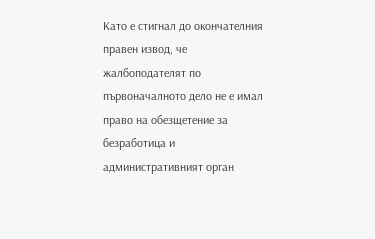Като е стигнал до окончателния правен извод, че жалбоподателят по първоначалното дело не е имал право на обезщетение за безработица и административният орган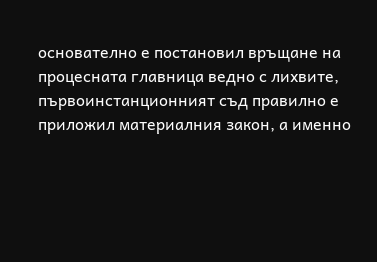основателно е постановил връщане на процесната главница ведно с лихвите, първоинстанционният съд правилно е приложил материалния закон, а именно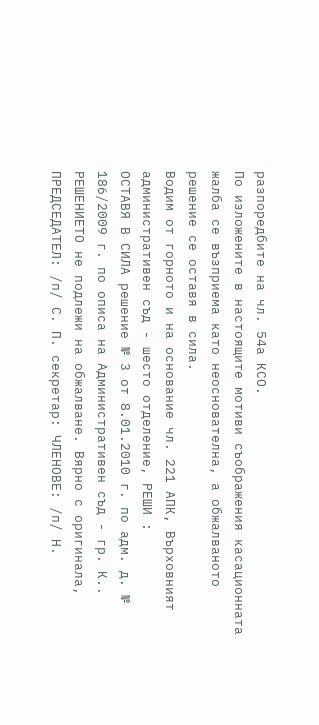разпоредбите на чл. 54а КСО.
По изложените в настоящите мотиви съображения касационната жалба се възприема като неоснователна, а обжалваното решение се оставя в сила.
Водим от горното и на основание чл. 221 АПК, Върховният административен съд - шесто отделение, РЕШИ :
ОСТАВЯ В СИЛА решение № 3 от 8.01.2010 г. по адм. д. № 186/2009 г. по описа на Административен съд - гр. К.. РЕШЕНИЕТО не подлежи на обжалване. Вярно с оригинала, ПРЕДСЕДАТЕЛ: /п/ С. П. секретар: ЧЛЕНОВЕ: /п/ Н.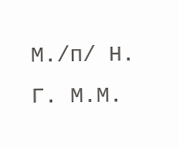М./п/ Н. Г. М.М.